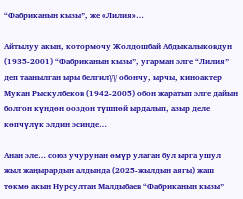“Фабриканын кызы”, же «Лилия»…

Айтылуу акын, котормочу Жолдошбай Абдыкалыковдун (1935-2001) “Фабриканын кызы”, угарман элге “Лилия” деп таанылган ыры белгилγγ обончу, ырчы, киноактер Мукан Рыскулбеков (1942-2005) обон жаратып элге дайын болгон күндөн ооздон түшпөй ырдалып, азыр деле көпчүлүк элдин эсинде…

Анан эле… союз учурунан өмүр улаган бул ырга ушул жыл жаңырардын алдында (2025-жылдын аягы) жаш төкмө акын Нурсултан Малдыбаев “Фабриканын кызы”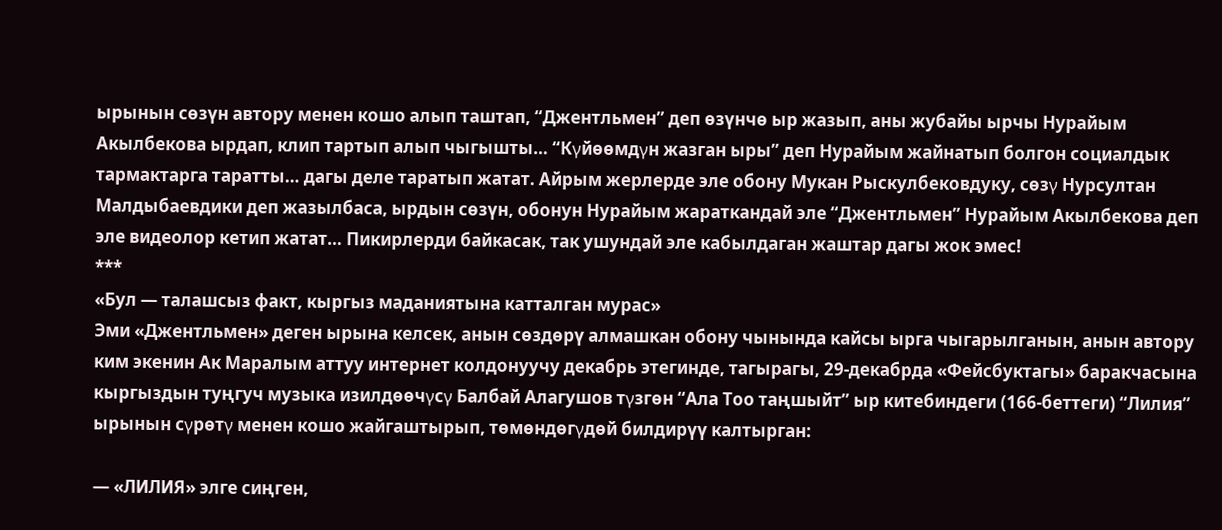ырынын сөзүн автору менен кошо алып таштап, “Джентльмен” деп өзүнчө ыр жазып, аны жубайы ырчы Нурайым Акылбекова ырдап, клип тартып алып чыгышты… “Кγйөөмдγн жазган ыры” деп Нурайым жайнатып болгон социалдык тармактарга таратты… дагы деле таратып жатат. Айрым жерлерде эле обону Мукан Рыскулбековдуку, сөзγ Нурсултан Малдыбаевдики деп жазылбаса, ырдын сөзүн, обонун Нурайым жараткандай эле “Джентльмен” Нурайым Акылбекова деп эле видеолор кетип жатат… Пикирлерди байкасак, так ушундай эле кабылдаган жаштар дагы жок эмес!
***
«Бул — талашсыз факт, кыргыз маданиятына катталган мурас»
Эми «Джентльмен» деген ырына келсек, анын сөздөрү алмашкан обону чынында кайсы ырга чыгарылганын, анын автору ким экенин Ак Маралым аттуу интернет колдонуучу декабрь этегинде, тагырагы, 29-декабрда «Фейсбуктагы» баракчасына кыргыздын туңгуч музыка изилдөөчγсγ Балбай Алагушов тγзгөн “Ала Тоо таңшыйт” ыр китебиндеги (166-беттеги) “Лилия” ырынын сγрөтγ менен кошо жайгаштырып, төмөндөгγдөй билдирүү калтырган:

— «ЛИЛИЯ» элге сиңген,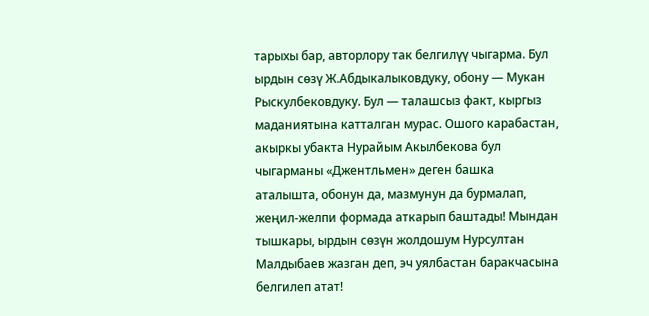тарыхы бар, авторлору так белгилүү чыгарма. Бул ырдын сөзү Ж.Абдыкалыковдуку, обону — Мукан Рыскулбековдуку. Бул — талашсыз факт, кыргыз маданиятына катталган мурас. Ошого карабастан, акыркы убакта Нурайым Акылбекова бул чыгарманы «Джентльмен» деген башка аталышта, обонун да, мазмунун да бурмалап, жеңил-желпи формада аткарып баштады! Мындан тышкары, ырдын сөзүн жолдошум Нурсултан Малдыбаев жазган деп, эч уялбастан баракчасына белгилеп атат!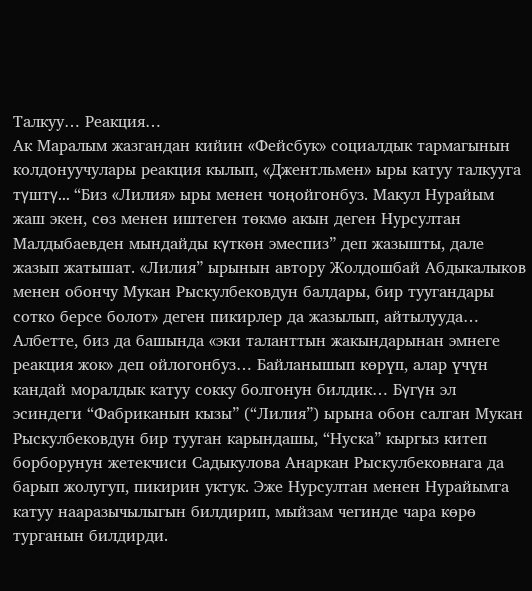Талкуу… Реакция…
Ак Маралым жазгандан кийин «Фейсбук» социалдык тармагынын колдонуучулары реакция кылып, «Джентльмен» ыры катуу талкууга тγштγ… “Биз «Лилия» ыры менен чоңойгонбуз. Макул Нурайым жаш экен, сөз менен иштеген төкмө акын деген Нурсултан Малдыбаевден мындайды кγткөн эмеспиз” деп жазышты, дале жазып жатышат. «Лилия” ырынын автору Жолдошбай Абдыкалыков менен обончу Мукан Рыскулбековдун балдары, бир туугандары сотко берсе болот» деген пикирлер да жазылып, айтылууда…
Албетте, биз да башында «эки таланттын жакындарынан эмнеге реакция жок» деп ойлогонбуз… Байланышып көрүп, алар үчүн кандай моралдык катуу сокку болгонун билдик… Бγгγн эл эсиндеги “Фабриканын кызы” (“Лилия”) ырына обон салган Мукан Рыскулбековдун бир тууган карындашы, “Нуска” кыргыз китеп борборунун жетекчиси Садыкулова Анаркан Рыскулбековнага да барып жолугуп, пикирин уктук. Эже Нурсултан менен Нурайымга катуу нааразычылыгын билдирип, мыйзам чегинде чара көрө турганын билдирди.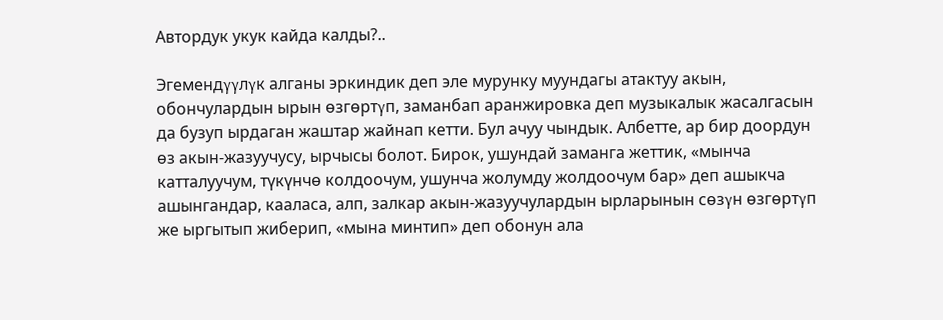Автордук укук кайда калды?..

Эгемендγγлγк алганы эркиндик деп эле мурунку муундагы атактуу акын, обончулардын ырын өзгөртγп, заманбап аранжировка деп музыкалык жасалгасын да бузуп ырдаган жаштар жайнап кетти. Бул ачуу чындык. Албетте, ар бир доордун өз акын-жазуучусу, ырчысы болот. Бирок, ушундай заманга жеттик, «мынча катталуучум, түкүнчө колдоочум, ушунча жолумду жолдоочум бар» деп ашыкча ашынгандар, кааласа, алп, залкар акын-жазуучулардын ырларынын сөзγн өзгөртγп же ыргытып жиберип, «мына минтип» деп обонун ала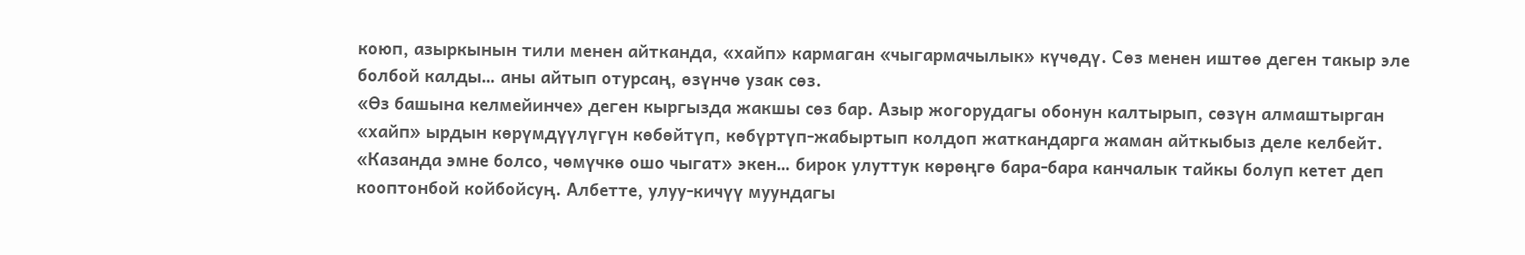коюп, азыркынын тили менен айтканда, «хайп» кармаган «чыгармачылык» күчөдү. Сөз менен иштөө деген такыр эле болбой калды… аны айтып отурсаң, өзүнчө узак сөз.
«Өз башына келмейинче» деген кыргызда жакшы сөз бар. Азыр жогорудагы обонун калтырып, сөзүн алмаштырган «хайп» ырдын көрүмдүүлүгүн көбөйтүп, көбүртүп-жабыртып колдоп жаткандарга жаман айткыбыз деле келбейт. «Казанда эмне болсо, чөмүчкө ошо чыгат» экен… бирок улуттук көрөңгө бара-бара канчалык тайкы болуп кетет деп кооптонбой койбойсуң. Албетте, улуу-кичүү муундагы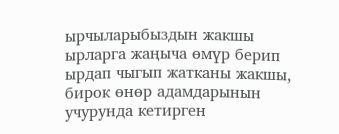ырчыларыбыздын жакшы ырларга жаңыча өмүр берип ырдап чыгып жатканы жакшы, бирок өнөр адамдарынын учурунда кетирген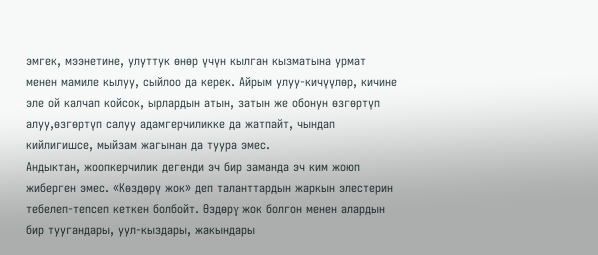эмгек, мээнетине, улуттук өнөр үчүн кылган кызматына урмат менен мамиле кылуу, сыйлоо да керек. Айрым улуу-кичүүлөр, кичине эле ой калчап койсок, ырлардын атын, затын же обонун өзгөртүп алуу,өзгөртүп салуу адамгерчиликке да жатпайт, чындап кийлигишсе, мыйзам жагынан да туура эмес.
Андыктан, жоопкерчилик дегенди эч бир заманда эч ким жоюп жиберген эмес. «Көздөрү жок» деп таланттардын жаркын элестерин тебелеп-тепсеп кеткен болбойт. Өздөрγ жок болгон менен алардын бир туугандары, уул-кыздары, жакындары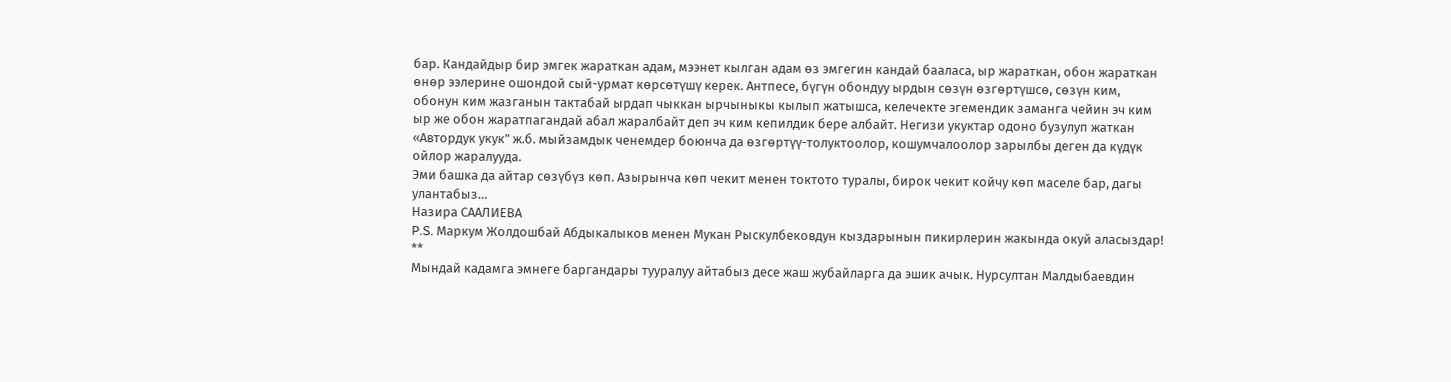бар. Кандайдыр бир эмгек жараткан адам, мээнет кылган адам өз эмгегин кандай бааласа, ыр жараткан, обон жараткан өнөр ээлерине ошондой сый-урмат көрсөтүшү керек. Антпесе, бүгүн обондуу ырдын сөзүн өзгөртүшсө, сөзүн ким, обонун ким жазганын тактабай ырдап чыккан ырчыныкы кылып жатышса, келечекте эгемендик заманга чейин эч ким ыр же обон жаратпагандай абал жаралбайт деп эч ким кепилдик бере албайт. Негизи укуктар одоно бузулуп жаткан «Автордук укук” ж.б. мыйзамдык ченемдер боюнча да өзгөртүү-толуктоолор, кошумчалоолор зарылбы деген да күдүк ойлор жаралууда.
Эми башка да айтар сөзүбүз көп. Азырынча көп чекит менен токтото туралы, бирок чекит койчу көп маселе бар, дагы улантабыз…
Назира СААЛИЕВА
P.S. Маркум Жолдошбай Абдыкалыков менен Мукан Рыскулбековдун кыздарынын пикирлерин жакында окуй аласыздар!
**
Мындай кадамга эмнеге баргандары тууралуу айтабыз десе жаш жубайларга да эшик ачык. Нурсултан Малдыбаевдин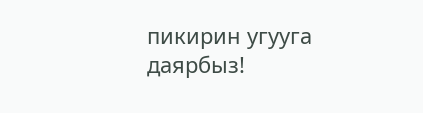пикирин угууга даярбыз!